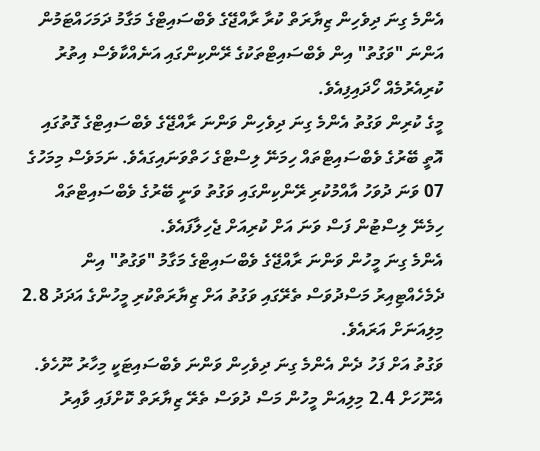އެންމެ ގިނަ ދިވެހިން ޒިޔާރަތް ކުރާ ރާއްޖޭގެ ވެބްސައިޓްގެ މަގާމު ދަމަހައްޓަމުން އަންނަ "ވަގުތު" އިން ވެބްސައިޓްތަކުގެ ރޭންކިންގައި އަނެއްކާވެސް އިތުރު ކުރިއެރުމެއް ހޯދައިފިއެވެ.
މީގެ ކުރިން ވަގުތު އެންމެ ގިނަ ދިވެހިން ވަންނަ ރާއްޖޭގެ ވެބްސައިޓްގެ ގޮތުގައި އޮތީ ބޭރުގެ ވެބްސައިޓްތައް ހިމަނޭ ލިސްޓްގެ ހަތްވަނައިގައެވެ. ނަމަވެސް މިމަހުގެ 07 ވަނަ ދުވަހު އާއްމުކުރި ރޭންކިންގައި ވަގުތު ވަނީ ބޭރުގެ ވެބްސައިޓްތައް ހިމެނޭ ލިސްޓުން ފަސް ވަނަ އަށް ކުރިއަށް ޖެހިލާފައެވެ.
އެންމެ ގިނަ މީހުން ވަންނަ ރާއްޖޭގެ ވެބްސައިޓްގެ މަގާމު "ވަގުތު" އިން ދެމެހެއްޓިއިރު މަސްދުވަސް ތެރޭގައި ވަގުތު އަށް ޒިޔާރަތްކުރި މީހުންގެ އަދަދު 2.8 މިލިއަނަށް އަރައެވެ.
ވަގުތު އަށް ފަހު ދެން އެންމެ ގިނަ ދިވެހިން ވަންނަ ވެބްސައިޓަކީ މިހާރު ނޫހެވެ. އެނޫހަށް 2.4 މިލިއަން މީހުން މަސް ދުވަސް ތެރޭ ޒިޔާރަތް ކޮށްފައި ވާއިރު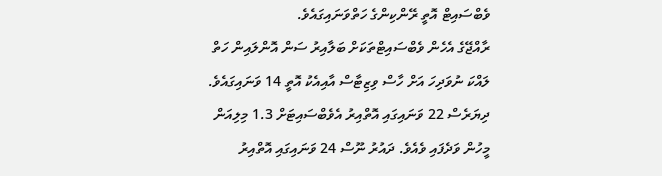ވެބްސައިޓް އޮތީ ރޭންކިންގެ ހަތްވަނައިގައެވެ.
ރާއްޖޭގެ އެހެން ވެބްސައިޓްތަކަށް ބަލާއިރު ސަން އޮންލައިން ހަތް ލައްކަ ނުވަދިހަ އަށް ހާސް ވިޒިޓާސް އާއިއެކު އޮތީ 14 ވަނައިގައެވެ. ދިޔަރެސް 22 ވަނައިގައި އޮތްއިރު އެވެބްސައިޓަށް 1.3 މިލިއަން މީހުން ވަދެފައި ވެއެވެ. ދައުރު ނޫސް 24 ވަނައިގައި އޮތްއިރު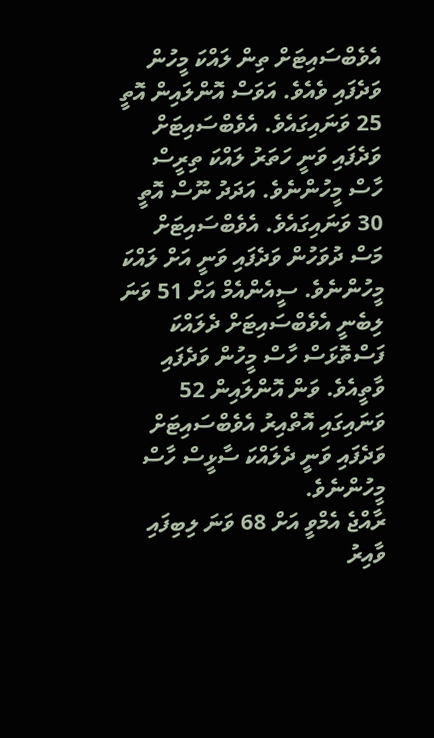އެވެބްސައިޓަށް ތިން ލައްކަ މީހުން ވަދެފައި ވެއެވެ. އަވަސް އޮންލައިން އޮތީ 25 ވަނައިގައެވެ. އެވެބްސައިޓަށް ވަދެފައި ވަނީ ހަތަރު ލައްކަ ތިރީސް ހާސް މީހުންނެވެ. އަދަދު ނޫސް އޮތީ 30 ވަނައިގައެވެ. އެވެބްސައިޓަށް މަސް ދުވަހުން ވަދެފައި ވަނީ އަށް ލައްކަ މީހުންނެވެ. ސީއެންއެމް އަށް 51 ވަނަ ލިބެނީ އެވެބްސައިޓަށް ދެލައްކަ ފަސްތޮޅަސް ހާސް މީހުން ވަދެފައި ވާތީއެވެ. ވަން އޮންލައިން 52 ވަނައިގައި އޮތްއިރު އެވެބްސައިޓަށް ވަދެފައި ވަނީ ދެލައްކަ ސާޅީސް ހާސް މީހުންނެވެ.
ރާއްޖެ އެމްވީ އަށް 68 ވަނަ ލިބިފައި ވާއިރު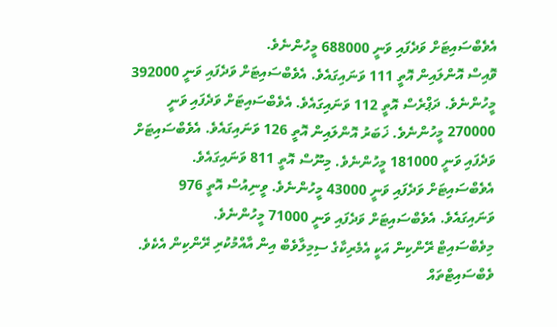އެވެބްސައިޓަށް ވަދެފައި ވަނީ 688000 މީހުންނެވެ.
ވޮއިސް އޮންލައިން އޮތީ 111 ވަނައިގައެވެ. އެވެބްސައިޓަށް ވަދެފައި ވަނީ 392000 މީހުންނެވެ. ދަޕްރެސް އޮތީ 112 ވަނައިގައެވެ. އެވެބްސައިޓަށް ވަދެފައި ވަނީ 270000 މީހުންނެވެ. ޚަބަރު އޮންލައިން އޮތީ 126 ވަނައިގައެވެ. އެވެބްސައިޓަށް ވަދެފައި ވަނީ 181000 މީހުންނެވެ. މިނޫސް އޮތީ 811 ވަނައިގައެވެ. އެވެބްސައިޓަށް ވަދެފައި ވަނީ 43000 މީހުންނެވެ. ވީނިއުސް އޮތީ 976 ވަނައިގައެވެ. އެވެބްސައިޓަށް ވަދެފައި ވަނީ 71000 މީހުންނެވެ.
މިވެބްސައިޓް ރޭންކިން އަކީ އެމެރިކާގެ ސިމިލާވެބް އިން އާއްމުކުރި ރޭންކިން އެކެވެ. ވެބްސައިޓްތައް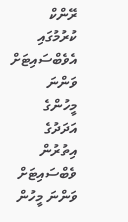ރޭންކް ކުރުމުގައި އެވެބްސައިޓަށް ވަންނަ މީހުންގެ އަދަދުގެ އިތުރުން ވެބްސައިޓަށް ވަންނަ މީހުން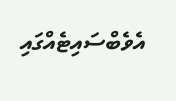އެވެބްސައިޓެއްގައި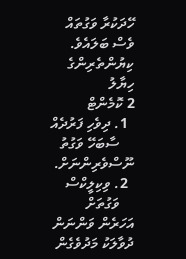ހޭދަކުރާ ވަގުތައް ވެސް ބަލައެވެ.
ކިޔުންތެރިންގެ ހިޔާލު
2 ކޮމެންޓް
  1. ދިވެހި ފަރުދެއް
    ސާބަހޭ ވަގުތު ނޫސްވެރިންނަށް.
  2. ވިކިލީކްސް
    ވަގުތަށް އަހަރެން ވަންނަން ދުވާލަކު މަދުވެގެން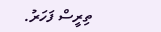ތިރީސް ފަހަރު.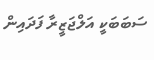ސަބަބަކީ އަލްޖަޒީރާ ފަދައިން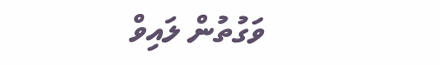ވަގުތުން ލައިވް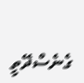ގެނެސްދޭތީ